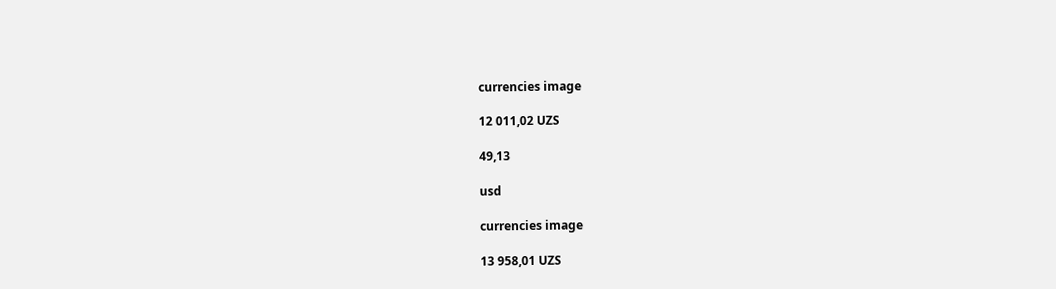currencies image

12 011,02 UZS

49,13

usd

currencies image

13 958,01 UZS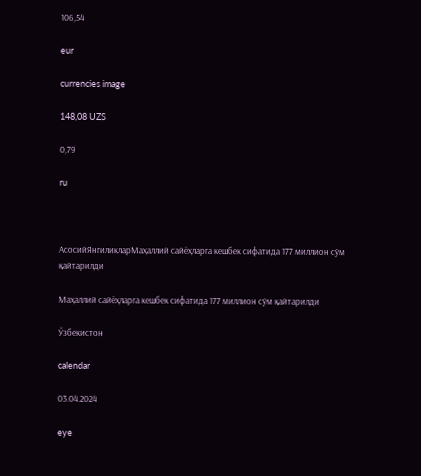106,54

eur

currencies image

148,08 UZS

0,79

ru



АсосийЯнгиликларМаҳаллий сайёҳларга кешбек сифатида 177 миллион сўм қайтарилди

Маҳаллий сайёҳларга кешбек сифатида 177 миллион сўм қайтарилди

Ўзбекистон

calendar

03.04.2024

eye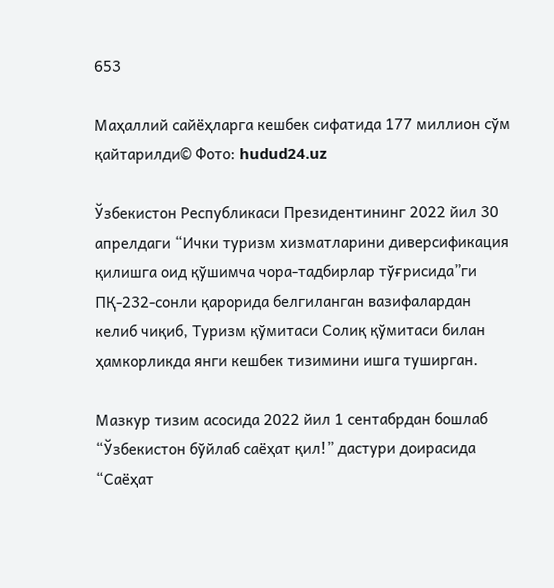653

Маҳаллий сайёҳларга кешбек сифатида 177 миллион сўм қайтарилди© Фото: hudud24.uz

Ўзбекистон Республикаси Президентининг 2022 йил 30 апрелдаги “Ички туризм хизматларини диверсификация қилишга оид қўшимча чора-тадбирлар тўғрисида”ги ПҚ-232-сонли қарорида белгиланган вазифалардан келиб чиқиб, Туризм қўмитаси Солиқ қўмитаси билан ҳамкорликда янги кешбек тизимини ишга туширган.

Мазкур тизим асосида 2022 йил 1 сентабрдан бошлаб “Ўзбекистон бўйлаб саёҳат қил!” дастури доирасида “Саёҳат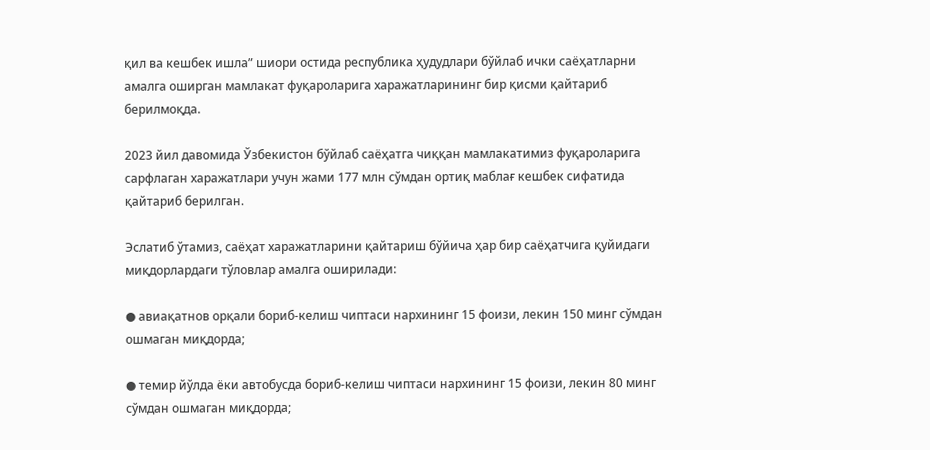қил ва кешбек ишла” шиори остида республика ҳудудлари бўйлаб ички саёҳатларни амалга оширган мамлакат фуқароларига харажатларининг бир қисми қайтариб берилмоқда.

2023 йил давомида Ўзбекистон бўйлаб саёҳатга чиққан мамлакатимиз фуқароларига сарфлаган харажатлари учун жами 177 млн сўмдан ортиқ маблағ кешбек сифатида қайтариб берилган.

Эслатиб ўтамиз, саёҳат харажатларини қайтариш бўйича ҳар бир саёҳатчига қуйидаги миқдорлардаги тўловлар амалга оширилади:

● авиақатнов орқали бориб-келиш чиптаси нархининг 15 фоизи, лекин 150 минг сўмдан ошмаган миқдорда;

● темир йўлда ёки автобусда бориб-келиш чиптаси нархининг 15 фоизи, лекин 80 минг сўмдан ошмаган миқдорда;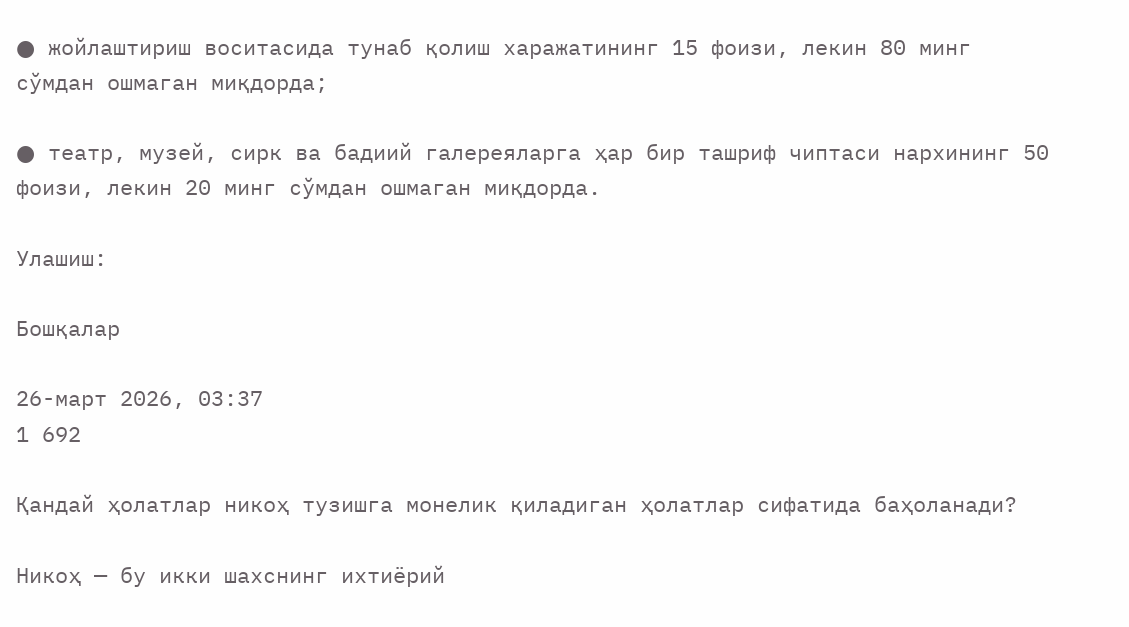● жойлаштириш воситасида тунаб қолиш харажатининг 15 фоизи, лекин 80 минг сўмдан ошмаган миқдорда;

● театр, музей, сирк ва бадиий галереяларга ҳар бир ташриф чиптаси нархининг 50 фоизи, лекин 20 минг сўмдан ошмаган миқдорда.

Улашиш:

Бошқалар

26-март 2026, 03:37
1 692

Қандай ҳолатлар никоҳ тузишга монелик қиладиган ҳолатлар сифатида баҳоланади?

Никоҳ — бу икки шахснинг ихтиёрий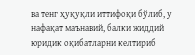ва тенг ҳуқуқли иттифоқи бўлиб, у нафақат маънавий, балки жиддий юридик оқибатларни келтириб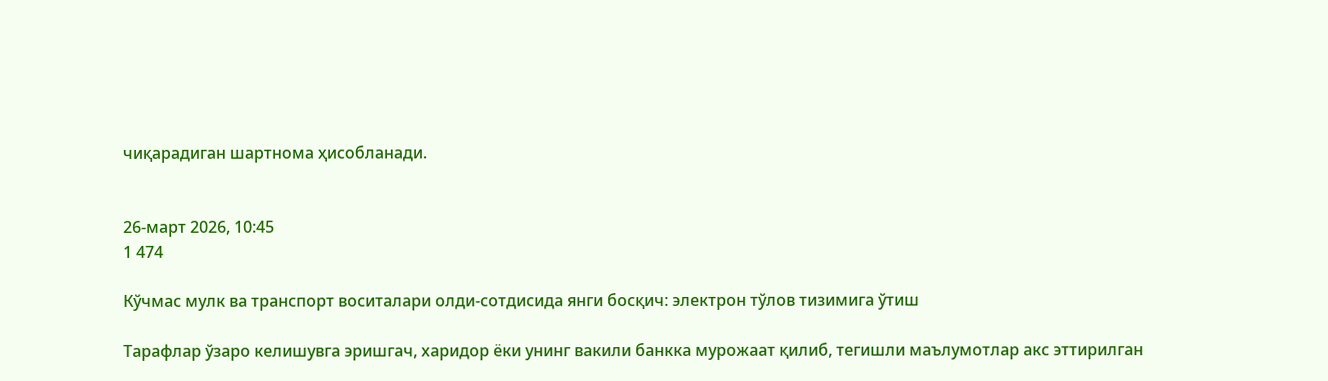чиқарадиган шартнома ҳисобланади.


26-март 2026, 10:45
1 474

Кўчмас мулк ва транспорт воситалари олди-сотдисида янги босқич: электрон тўлов тизимига ўтиш

Тарафлар ўзаро келишувга эришгач, харидор ёки унинг вакили банкка мурожаат қилиб, тегишли маълумотлар акс эттирилган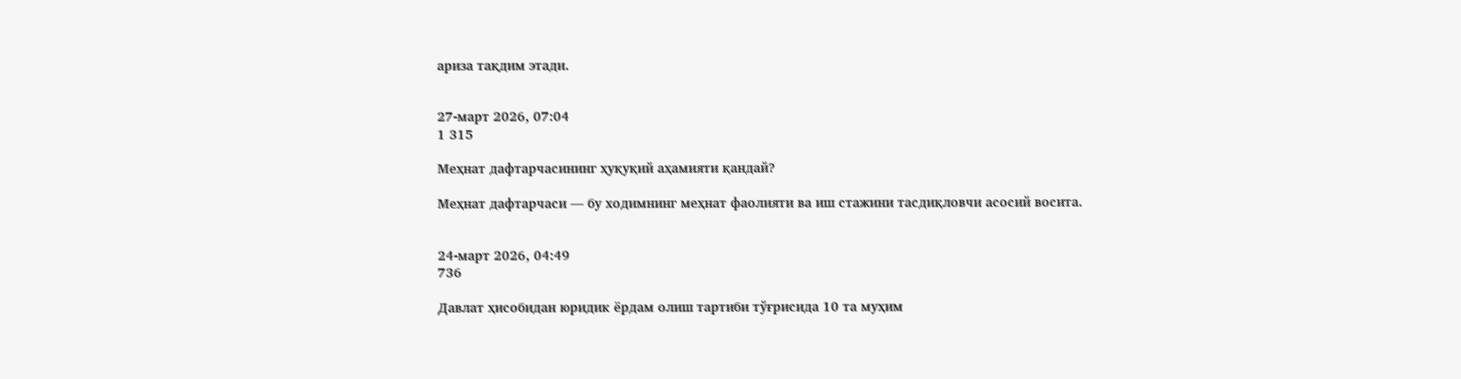ариза тақдим этади.


27-март 2026, 07:04
1 315

Меҳнат дафтарчасининг ҳуқуқий аҳамияти қандай?

Меҳнат дафтарчаси — бу ходимнинг меҳнат фаолияти ва иш стажини тасдиқловчи асосий восита.


24-март 2026, 04:49
736

Давлат ҳисобидан юридик ёрдам олиш тартиби тўғрисида 10 та муҳим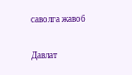саволга жавоб

Давлат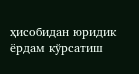ҳисобидан юридик ёрдам кўрсатиш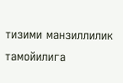тизими манзиллилик тамойилига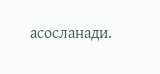асосланади.